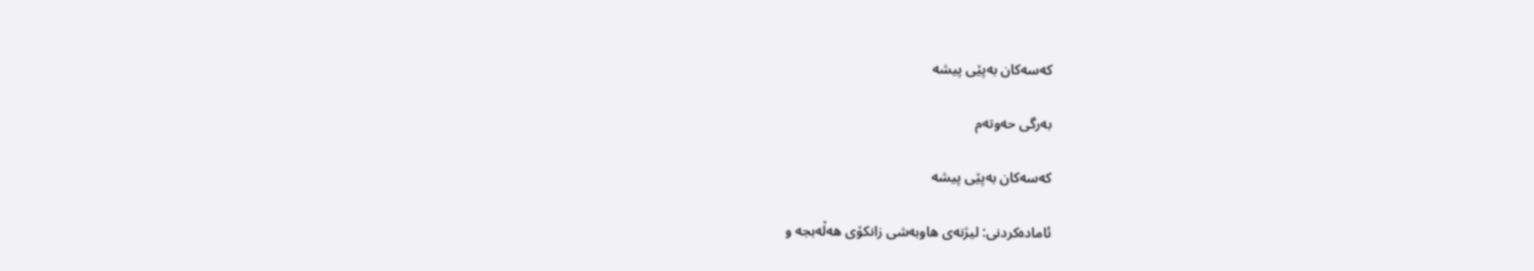کەسەکان بەپێی پیشە

بەرگی حەوتەم

کەسەکان بەپێی پیشە

ئامادەکردنی: لیژنه‌ی هاوبه‌شی زانكۆی هه‌ڵه‌بجه‌ و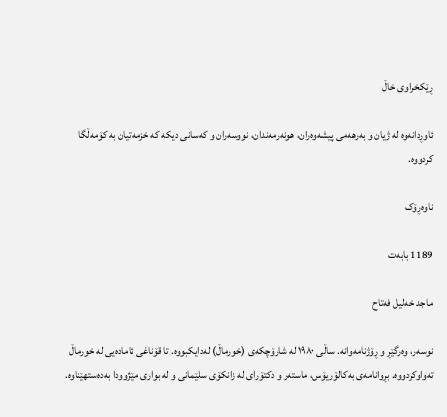ڕێكخراوی خاڵ

ئاوڕدانەوە لە ژیان و بەرهەمی پیشەوەران، هونەرمەندان، نووسەران و کەسانی دیکە کە خزمەتیان بە کۆمەڵگا کردووە.

ناوەڕۆک

1189 بابەت

ماجد خەلیل فەتاح

نوسەر، وەرگێڕ و ڕۆژنامەوانە. ساڵی ١٩٨٠ لە شارۆچکەی (خورماڵ) لەدایکبووە. تا قۆناغی ئامادەیی لە خورماڵ تەواوکردووە. بڕوانامەی بەکالۆریۆس، ماستەر و دکتۆرای لە زانکۆی سلێمانی و لە بواری مێژوودا بەدەستهێناوە.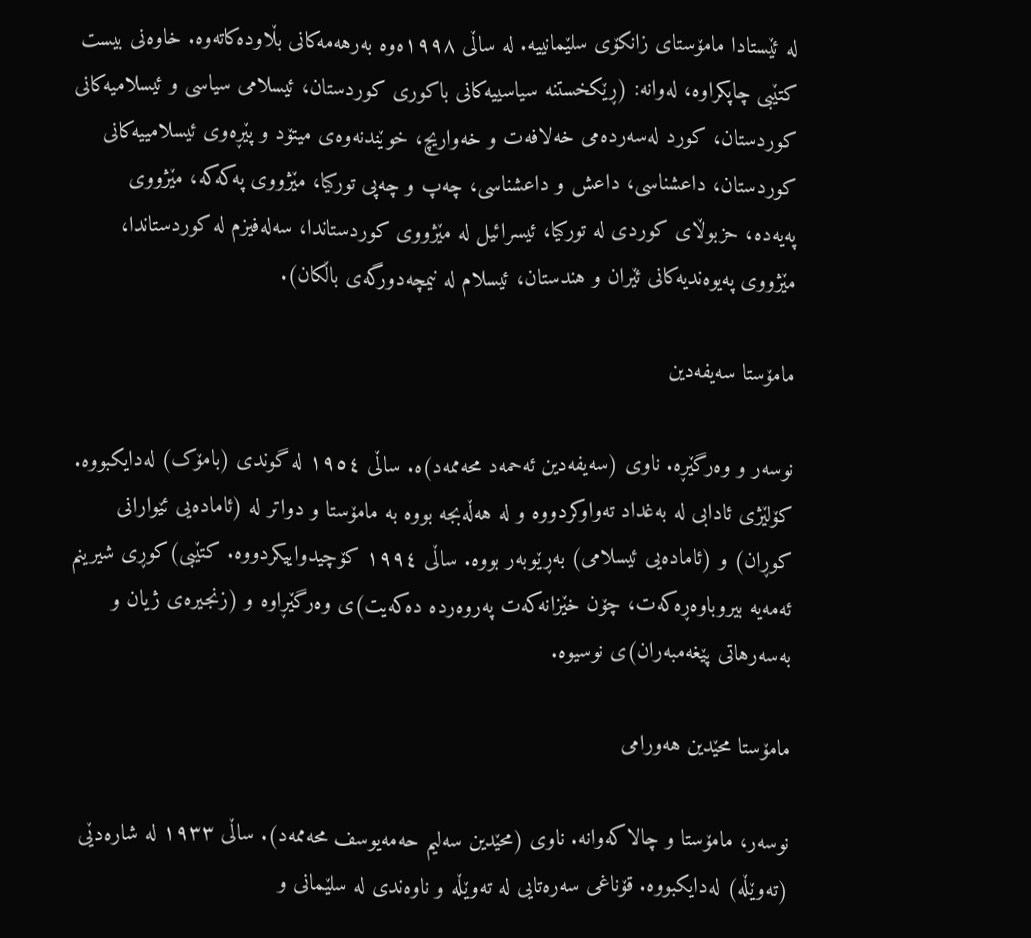لە ئێستادا مامۆستای زانکۆی سلێمانییە. لە ساڵی ١٩٩٨ەوە بەرهەمەکانی بڵاودەکاتەوە. خاوەنی بیست کتێبی چاپکراوە، لەوانه: (ڕێکخستنە سیاسییەکانی باکوری کوردستان، ئیسلامی سیاسی و ئیسلامیەکانی کوردستان، کورد لەسەردەمی خەلافەت و خەواریچ، خوێندنەوەی میتۆد و پێڕەوی ئیسلامییەکانی کوردستان، داعشناسی، داعش و داعشناسی، چەپ و چەپی تورکیا، مێژووی پەکەکە، مێژووی پەیەدە، حزبوڵای کوردی لە تورکیا، ئیسرائیل لە مێژووی کوردستاندا، سەلەفیزم لە کوردستاندا، مێژووی پەیوەندیەکانی ئێران و هندستان، ئیسلام لە نیمچەدورگەی باڵکان).

مامۆستا سەیفەدین

نوسەر و وەرگێڕە. ناوی (سەیفەدین ئەحمەد محەممەد)ە. ساڵی ١٩٥٤ لە گوندی (بامۆک) لەدایکبووە. کۆلێژی ئادابی لە بەغداد تەواوکردووە و لە هەڵەبجە بووە بە مامۆستا و دواتر لە (ئامادەیی ئێوارانی کوڕان) و (ئامادەیی ئیسلامی) بەڕێوبەر بووە. ساڵی ١٩٩٤ کۆچیدواییکردووە. کتێبی)کوڕی شیرینم ئەمەیە بیروباوەڕەکەت، چۆن خێزانەکەت پەروەردە دەکەیت)ی وەرگێڕاوە و (زنجیرەی ژیان و بەسەرهاتی پێغەمبەران)ی نوسیوە.

مامۆستا محێدین هەورامی

نوسەر، مامۆستا و چالاکەوانە. ناوی (محێدین سەلیم حەمەیوسف محەممەد). ساڵی ١٩٣٣ لە شارەدێی (تەوێڵە) لەدایکبووە. قۆناغی سەرەتایی لە تەوێڵە و ناوەندی لە سلێمانی و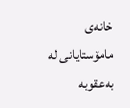خانەی مامۆستایانی لە بەعقوبە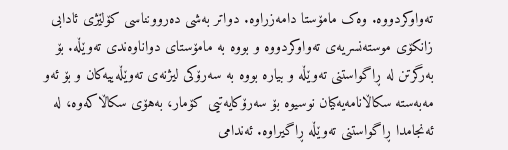تەواوکردووە. وەک مامۆستا دامەزراوە. دواتر بەشی دەروونناسی کۆلێژی ئادابی زانکۆی موستەنسریەی تەواوکردووە و بووە بە مامۆستای دواناوەندی تەوێڵە. بۆ بەرگرتن لە ڕاگواستنی تەوێڵە و بیارە بووە بە سەرۆکی لیژنەی تەوێڵەییەکان و بۆ ئەو مەبەستە سکاڵانامەیەکیان نوسیوە بۆ سەرۆکایەتیی کۆمار، بەهۆی سکاڵاکەوە، لە ئەنجامدا ڕاگواستنی تەوێڵە ڕاگیراوە. ئەندامی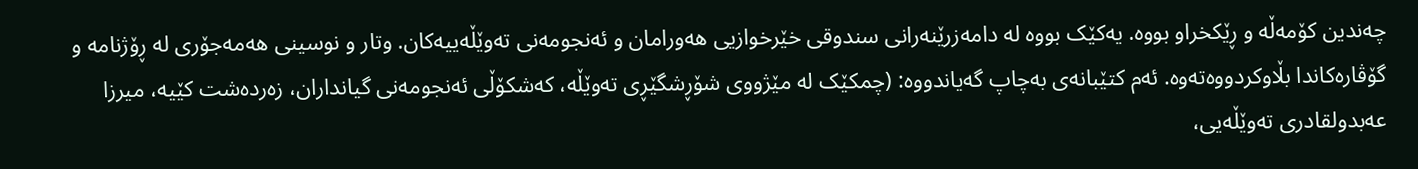چەندین کۆمەڵە و ڕێکخراو بووە. یەکێک بووە لە دامەزرێنەرانی سندوقی خێرخوازیی هەورامان و ئەنجومەنی تەوێڵەییەکان. وتار و نوسینی هەمەجۆری لە ڕۆژنامە و گۆڤارەکاندا بڵاوکردووەتەوە. ئەم کتێبانەی بەچاپ گەیاندووه: (چمکێک لە مێژووی شۆڕشگێڕی تەوێڵە، کەشکۆڵی ئەنجومەنی گیانداران، زەردەشت کێیە، میرزا عەبدولقادری تەوێڵەیی،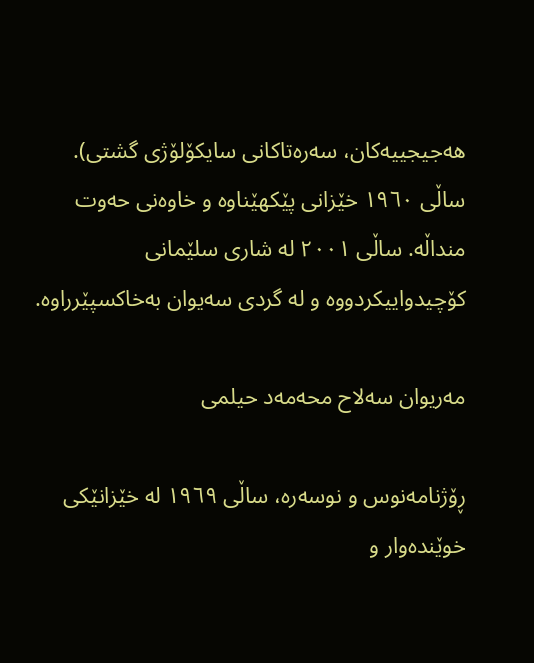هەجیجییەکان، سەرەتاکانی سایکۆلۆژی گشتی). ساڵی ١٩٦٠ خێزانی پێکهێناوە و خاوەنی حەوت منداڵە. ساڵی ٢٠٠١ لە شاری سلێمانی کۆچیدواییکردووە و لە گردی سەیوان بەخاکسپێرراوە.

مەریوان سەلاح محەمەد حیلمی

ڕۆژنامەنوس و نوسەرە، ساڵی ١٩٦٩ له ‌خێزانێکی خوێندەوار و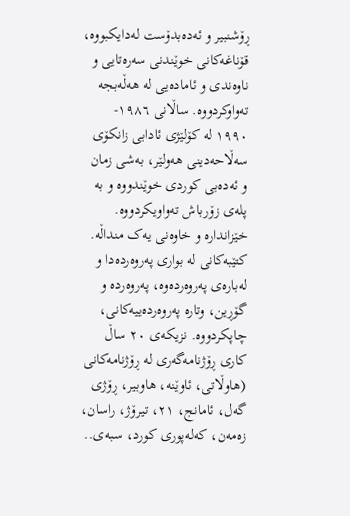ڕۆشنبیر و ئەدەبدۆست لەدایکبووە، قۆناغەکانی خوێندنی سەرەتایی و ناوەندی و ئامادەیی له ‌هەڵەبجە تەواوکردووە. ساڵانی ١٩٨٦- ١٩٩٠ له ‌کۆلێژی ئادابی زانکۆی سەڵاحەدینی هەولێر، بەشی زمان و ئەدەبی کوردی خوێندووە و بە پلەی زۆرباش تەواویکردووە. خێزانداره ‌و خاوەنی یەک منداڵە. کتێبەکانی له ‌بواری پەروەردەدا و لەبارەی پەروەردەوە، پەروەرده ‌و گۆڕین، وتارە پەروەردەییەکانی، چاپکردووە. نزیکەی ٢٠ ساڵ کاری ڕۆژنامەگەری لە ڕۆژنامەکانی (هاوڵاتی، ئاوێنە، هاوبیر، ڕۆژی گەل، ئامانج، ٢١، تیرۆژ، راسان، زەمەن، کەلەپوری کورد، سبەی..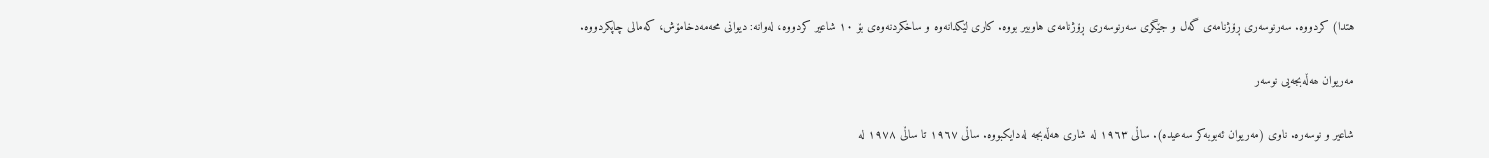هتدا) کردووە. سەرنوسەری ڕۆژنامەی گەل و جێگری سەرنوسەری ڕۆژنامەی هاوبیر بووە. کاری لێکدانەوە و ساخکردنەوەی بۆ ١٠ شاعیر کردووە، لەوانە: دیوانی محەمەدخامۆش، کەمالی چاپکردووە.

مەریوان ھەڵەبجەیی نوسەر

شاعیر و نوسەرە. ناوی (مەریوان ئەبوبەکر سەعیدە). ساڵی ١٩٦٣ لە شاری هەڵەبجە لەدایکبووە. ساڵی ١٩٦٧ تا ساڵی ١٩٧٨ لە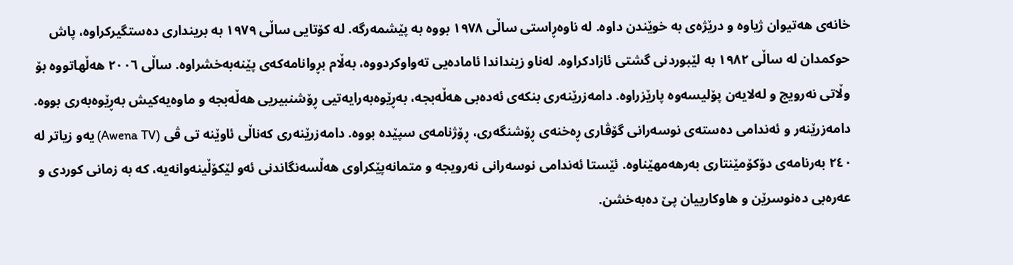خانەی هەتیوان ژیاوە و درێژەی بە خوێندن داوە. لە ناوەڕاستی ساڵی ١٩٧٨ بووە بە پێشمەرگە. لە کۆتایی ساڵی ١٩٧٩ بە برینداری دەستگیرکراوە، پاش حوکمدان لە ساڵی ١٩٨٢ بە لێبوردنی گشتی ئازادکراوە. لەناو زینداندا ئامادەیی تەواوکردووە، بەڵام بڕوانامەکەی پێنەبەخشراوە. ساڵی ٢٠٠٦ هەڵهاتووە بۆ وڵاتی نەرویج و لەلایەن پۆلیسەوە پارێزراوە. دامەزرێنەری بنکەی ئەدەبی هەڵەبجە، بەڕێوەبەرایەتیی ڕۆشنبیریی هەڵەبجە و ماوەیەکیش بەڕێوەبەری بووە. دامەزرێنەر و ئەندامی دەستەی نوسەرانی گۆڤاری ڕەخنەی ڕۆشنگەری، ڕۆژنامەی سپێدە بووە. دامەزرێنەری کەناڵی ئاوێنە تی ڤی (Awena TV) یەو زیاتر لە ٢٤٠ بەرنامەی دۆکۆمێنتاری بەرهەمهێناوە. ئێستا ئەندامی نوسەرانی نەرویجە و متمانەپێکراوی هەڵسەنگاندنی ئەو لێکۆڵینەوانەیە، کە بە زمانی کوردی و عەرەبی دەنوسرێن و هاوکارییان پێ دەبەخشن.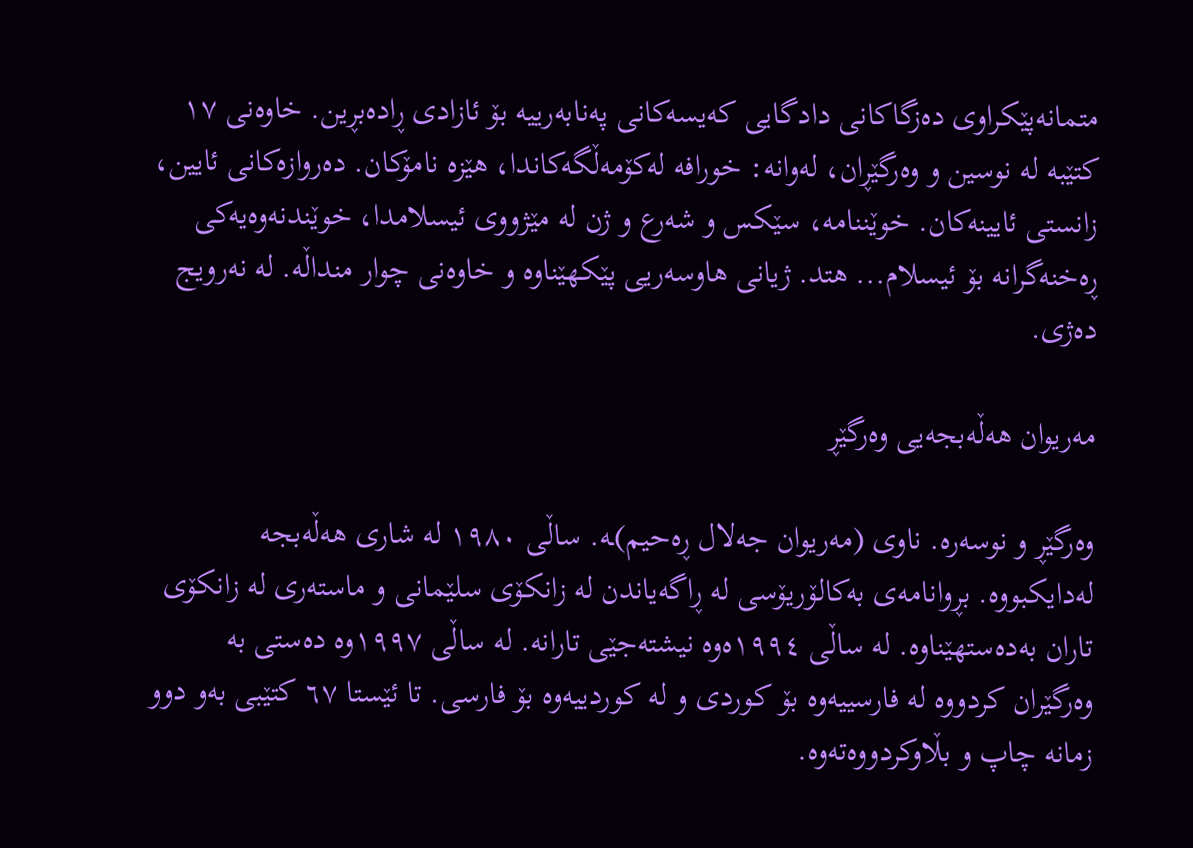متمانەپێکراوی دەزگاکانی دادگایی کەیسەکانی پەنابەرییە بۆ ئازادی ڕادەبڕین. خاوەنی ١٧ کتێبە لە نوسین و وەرگێڕان، لەوانە: خورافە لەکۆمەڵگەکاندا، هێزە نامۆکان. دەروازەکانى ئایین، زانستى ئایینەکان. خوێننامە، سێکس و شەرع و ژن لە مێژووى ئیسلامدا، خوێندنەوەیەکى ڕەخنەگرانە بۆ ئیسلام... هتد. ژیانی هاوسەریی پێکهێناوە‌ و خاوەنی چوار منداڵە. لە نەرویج دەژی.

مەریوان هەڵەبجەیی وەرگێڕ

وەرگێڕ و نوسەرە. ناوی (مەریوان جەلال ڕەحیم)ـە. ساڵی ١٩٨٠ لە شاری هەڵەبجە لەدایکبووە. بڕوانامەی بەکالۆریۆسی لە ڕاگەیاندن لە زانکۆی سلێمانی و ماستەری لە زانکۆی تاران بەدەستهێناوە. لە ساڵی ١٩٩٤ەوە نیشتەجێی تارانە. لە ساڵی ١٩٩٧وە دەستی بە وەرگێران کردووە لە فارسییەوە بۆ کوردی و لە کوردییەوە بۆ فارسی. تا ئێستا ٦٧ کتێبی بەو دوو زمانە چاپ و بڵاوکردووەتەوە.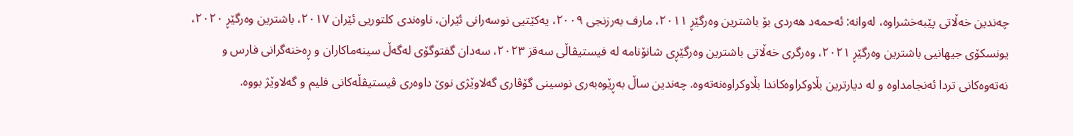چەندین خەڵاتی پێبەخشراوە، لەوانە: ئەحمەد هەردی بۆ باشترین وەرگێڕ ٢٠١١، مارف بەرزنجی ٢٠٠٩، یەکێتیی نوسەرانی ئێران، ناوەندی کلتوریی ئێران ٢٠١٧، باشترین وەرگێڕ ٢٠٢٠، یونسکۆی جیهانیی باشترین وەرگێڕ ٢٠٢١، وەرگری خەڵاتی باشترین وەرگێڕی شانۆنامە لە فیستیڤاڵی سەقز ٢٠٢٣، سەدان گفتوگۆی لەگەڵ سینەماکاران و ڕەخنەگرانی فارس و نەتەوەکانی تردا ئەنجامداوە و لە دیارترین بڵاوکراوەکاندا بڵاوکراوەنەتەوە. چەندین ساڵ بەڕێوەبەری نوسینی گۆڤاری گەلاوێژی نوێ داوەری ڤیستیڤڵەکانی فلیم و گەلاوێژ بووە.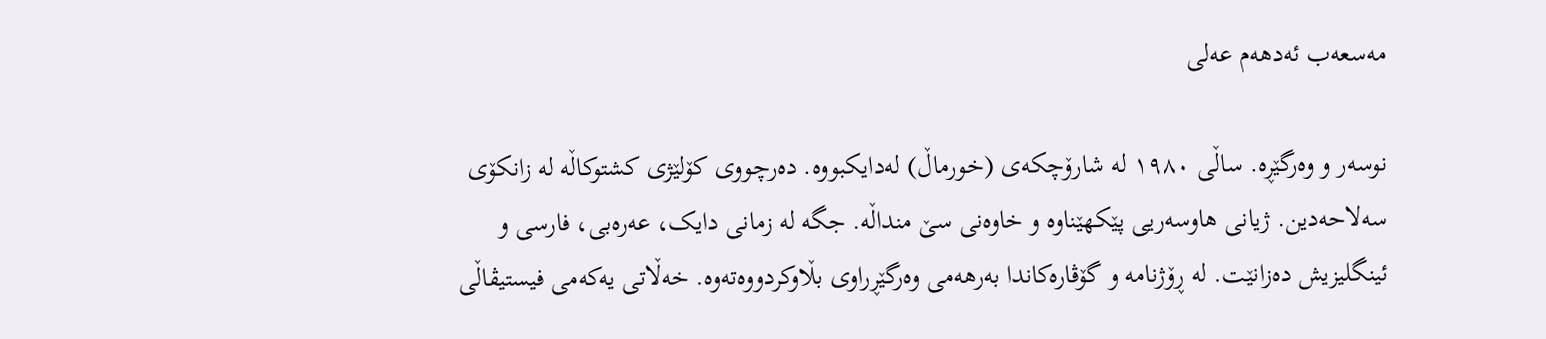مەسعەب ئەدهەم عەلی

نوسەر و وەرگێڕە. ساڵی ١٩٨٠ لە شارۆچکەی (خورماڵ) لەدایکبووە. دەرچووی کۆلێژی کشتوکاڵە لە زانکۆی سەلاحەدین. ژیانی هاوسەریی پێکهێناوە و خاوەنی سێ منداڵە. جگە لە زمانی دایک، عەرەبی، فارسی و ئینگلیزیش دەزانێت. لە ڕۆژنامە و گۆڤارەکاندا بەرهەمی وەرگێڕراوی بڵاوکردووەتەوە. خەڵاتی یەکەمی فیستیڤاڵی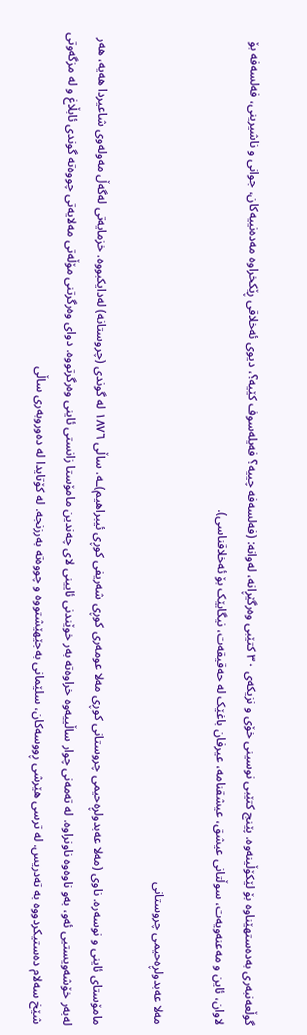گوڵعەنبەری بەدەستهێناوە بۆ لێکۆڵینەوە. پێنج کتێبی نوسینی خۆی و نزیکەی ٣٠ کتێبی وەرگێڕانه، لەوانه: (فەلسەفە چییە؟ فەیلەسوف کێیە؟، دیوی ئەخلاقی ڕێکخراوە مەدەنییەکان، جوانی و ناشیرینی، فەلسەفە بۆ لاوان، ئاین و مەعنەویەت، سوڵتانی عیشق، عیشقنامە، عیرفان باغێک لە حەقیقەت، نیگایێک بۆ ئەخلاقناسی).

مەلا عەبدولڕەحیمى چروستانی

مامۆستای ئاینی و نوسەرە. ناوى (مەلا عەبدولڕەحیمى چروستانی کوڕى مەلا عومەرى کوڕى شەریفى کوڕى ئیبراهیم)ـە. ساڵى ١٨٧٦ لە گوندى (چروستانە) لەدایکبووە. خزمایەتى لەگەڵ مەولەوى شاعیردا هەیە، هەر لەبەر خۆشەویستیى ئەو، بەو ناوەوە ناونراوە. لە تەمەنى چوار ساڵییەوە خراوەتە بەر خوێندنى ئایینى لای چەندین مامۆستا زانستى ئاینى وەرگرتووە. دواى وەرگرتنى مۆڵەتى مەلایەتى چووەتە گوندى ئابڵاغ و لە مزگەوتى شێخ سەلام دەستیکردووە بە تەدریس. لە ترسى هێرشى ڕووسەکان، سلێمانى بەجێهێشتووە و چووەتە بەرزنجە. لە کۆتایدا لە دەوروبەرى ساڵى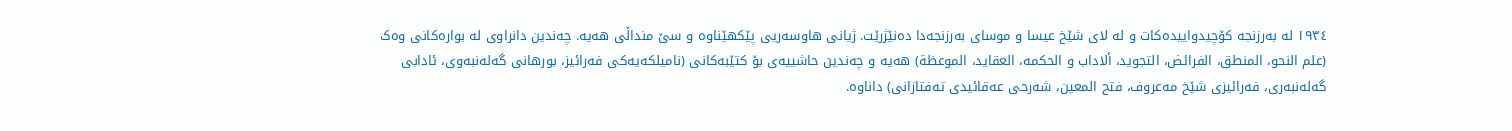١٩٣٤ لە بەرزنجە کۆچیدواییدەکات و لە لاى شێخ عیسا و موساى بەرزنجەدا دەنێژرێت. ژیانی هاوسەریی پێکهێناوە‌ و سێ منداڵی هەیە. چەندین دانراوی لە بوارەکانى وەک (علم النحو، المنطق، الفرائض، التجوید، ألاداب و الحکمە، العقاید، الموعظة) هەیە و چەندین حاشییەى بۆ کتێبەکانى (نامیلکەیەکى فەرائیز، بورهانى گەلەنبەوى، ئادابى گەلەنبەرى، فەرائیزى شێخ مەعروف، فتح المعین، شەرحى عەقائیدى تەفتازانى) داناوە.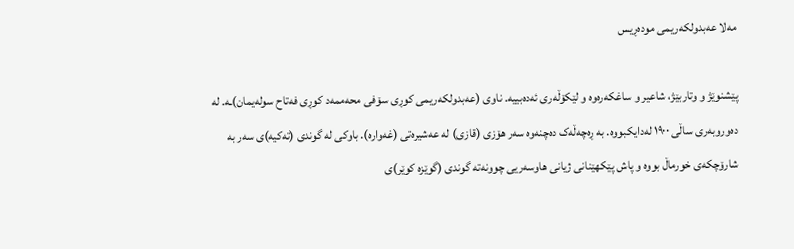مەلا عەبدولکەریمی مودەڕیس

پێشنوێژ و وتاربێژ، شاعیر و ساغکەرەوە و لێکۆڵەری ئەدەبییە. ناوی (عەبدولکەریمى کوڕی سۆفی محەممەد کوڕی فەتاح سولەیمان)ـە. لە دەوروبەری ساڵی ١٩٠٠ لەدایکبووە. بە ڕەچەڵەک دەچنەوە سەر ھۆزی (قازی) لە عەشیرەتی (غەوارە). باوکی لە گوندی (تەکیە)ی سەر بە شارۆچکەی خورماڵ بووە و پاش پێکهێنانی ژیانی ھاوسەریی چوونەتە گوندی (گوێزە کوێر)ی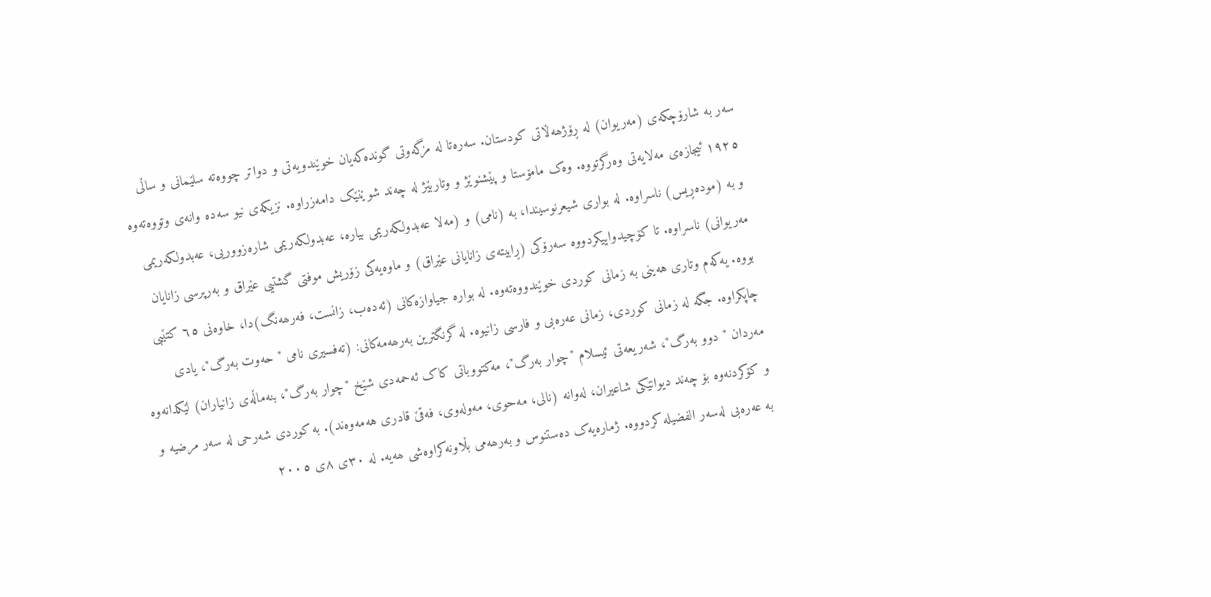سەر بە شارۆچکەی (مەریوان) لە ڕۆژھەڵاتی کودستان. سەرەتا لە مزگەوتی گوندەکەیان خوێندویەتی و دواتر چووەتە سلێمانی و ساڵی ١٩٢٥ ئیجازەی مەلایەتی وەرگرتووە. وەک مامۆستا و پێشنوێژ و وتاربێژ لە چەند شوێنێک دامەزراوە. نزیکەی نیو سەدە وانەی وتووەتەوە و بە (مودەڕیس) ناسراوە. لە بواری شیعرنوسیندا، بە (نامی) و (مەلا عەبدولکەریمی بیارە، عەبدولکەریمی شارەزووریی، عەبدولکەریمی مەریوانی) ناسراوە. تا کۆچیدواییکردووە سەرۆکی (ڕابیتەی زانایانی عێراق) و ماوەیەکی زۆریش موفتی گشتیی عێراق و بەرپرسی زانایان بووە. یەکەم وتاری هەینی بە زمانی کوردی خوێندووەتەوە. لە بوارە جیاوازەکانی (ئەدەب، زانست، فەرھەنگ)دا، خاوەنی ٦٥ کتێبی چاپکراوە. جگە لە زمانی کوردی، زمانى عەرەبی و فارسی زانیوە. لە گرنگترین بەرھەمەکانی: (تەفسیری نامی "حەوت بەرگ"، یادی مەردان "دوو بەرگ"، شەریعەتی ئیسلام "چوار بەرگ"، مەکتووباتی کاک ئەحمەدی شێخ "چوار بەرگ"، بنەماڵەی زانیاران) لێکدانەوە و کۆکردنەوە بۆ چەند دیوانێکی شاعیران، لەوانە (نالی، مەحوی، مەولەوی، فەقێ قادری هەمەوەند). بە کوردی شەرحی لە سەر مرضیە و بە عەرەبی لەسەر الفضیلە کردووە. ژمارەیەک دەستنوس و بەرھەمی بڵاونەکراوەشی ھەیە. لە ٣٠ی ٨ی ٢٠٠٥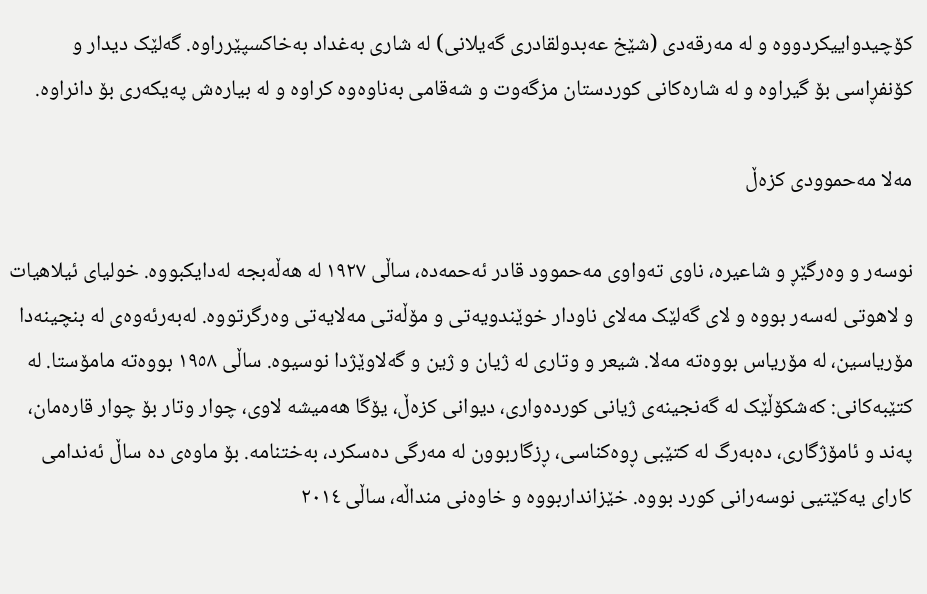کۆچیدواییکردووە و لە مەرقەدی (شێخ عەبدولقادری گەیلانی) لە شاری بەغداد بەخاکسپێرراوە. گەلێک دیدار و کۆنفڕاسی بۆ گیراوە و لە شارەکانی کوردستان مزگەوت و شەقامی بەناوەوە کراوە و لە بیارەش پەیکەری بۆ دانراوە.

مەلا مەحموودی کزەڵ

نوسەر و وەرگێڕ و شاعیرە، ناوی تەواوی مەحموود قادر ئەحمەدە، ساڵی ١٩٢٧ لە هەڵەبجە لەدایکبووە. خولیای ئیلاهیات و لاهوتی لەسەر بووە و لای گەلێک مەلای ناودار خوێندویەتی و مۆڵەتی مەلایەتی وەرگرتووە. لەبەرئەوەی لە بنچینەدا مۆریاسین، لە مۆریاس بووەتە مەلا. شیعر و وتاری لە ژیان و ژین و گەلاوێژدا نوسیوە. ساڵی ١٩٥٨ بووەتە مامۆستا. لە کتێبەکانی: کەشکۆڵێک لە گەنجینەی ژیانی کوردەواری، دیوانی کزەڵ، یۆگا هەمیشە لاوی، چوار وتار بۆ چوار قارەمان، پەند و ئامۆژگاری، دەبەرگ لە کتێبی ڕوەکناسی، ڕزگاربوون لە مەرگی دەسکرد، بەختنامە. بۆ ماوەی دە ساڵ ئەندامی کارای یەکێتیی نوسەرانی کورد بووە. خێزانداربووە و خاوەنی منداڵە، ساڵی ٢٠١٤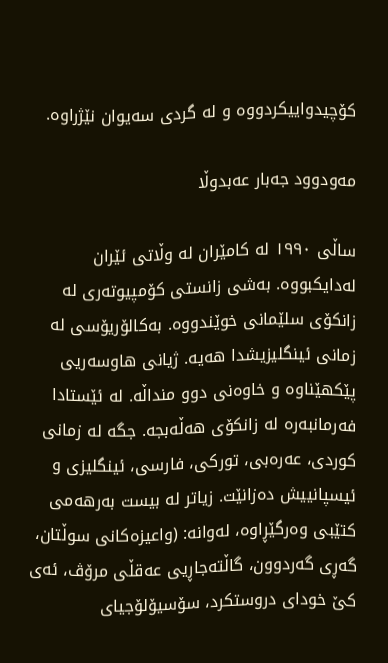کۆچیدواییکردووە و لە گردی سەیوان نێژراوە.

مەودوود جەبار عەبدوڵا

ساڵی ١٩٩٠ لە کامێران لە وڵاتی ئێران لەدایکبووە. بەشى زانستی کۆمپیوتەری لە زانکۆى سلێمانی خوێندووە. بەکالۆریۆسی لە زمانی ئینگلیزیشدا هەیە. ژیانی هاوسەریی پێکهێناوە‌ و خاوەنی دوو منداڵە. لە ئێستادا فەرمانبەرە لە زانکۆی هەڵەبجە. جگە لە زمانی کوردی، عەرەبی، تورکی، فارسی، ئینگلیزی و ئیسپانییش دەزانێت. زیاتر لە بیست بەرهەمی کتێبی وەرگێڕاوە، لەوانە: (واعیزەکانى سوڵتان، گەڕى گەردوون، گاڵتەجاڕیی عەقڵی مرۆڤ، ئەى کێ خوداى دروستکرد، سۆسیۆلۆجیاى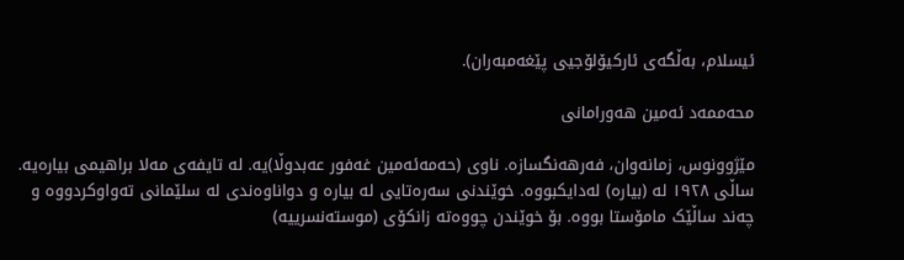ئیسلام، بەڵگەى ئارکیۆلۆجیی پێغەمبەران).

محەممەد ئەمین ھەورامانی

مێژوونوس، زمانەوان، فەرهەنگسازە. ناوی (حەمەئەمین غەفور عەبدوڵا)يە. لە تایفەی مەلا براھیمی بیارەیە. ساڵی ١٩٢٨ لە (بیارە) لەدایکبووە. خوێندنی سەرەتایی لە بیارە و دواناوەندی لە سلێمانی تەواوکردووە و چەند ساڵێک مامۆستا بووە. بۆ خوێندن چووەتە زانکۆی (موستەنسرییە)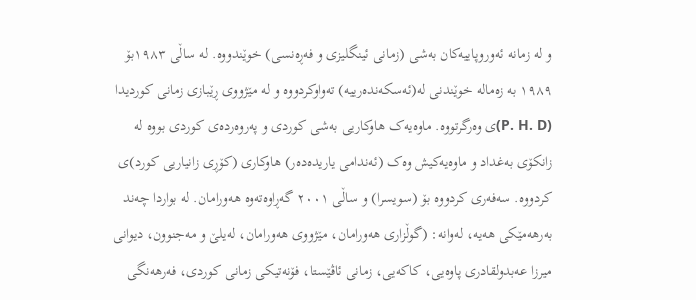و لە زمانە ئەوروپاییەکان بەشی (زمانی ئینگلیزی و فەڕەنسی) خوێندووە. لە ساڵی ١٩٨٣بۆ ١٩٨٩ بە زەمالە خوێندنی لە(ئەسکەندەرییە) تەواوکردووە و لە مێژووی ڕێبازی زمانی کوردیدا (P. H. D)ی وەرگرتووە. ماوەیەک ھاوکاریی بەشی کوردی و پەروەردەی کوردی بووە لە زانکۆی بەغداد و ماوەیەکیش وەک (ئەندامی یاریدەدەر) ھاوکاری (کۆڕی زانیاریی کورد)ی کردووە. سەفەری کردووە بۆ (سویسرا) و ساڵی ٢٠٠١ گەڕاوەتەوە هەورامان. لە بواردا چەند بەرهەمێکی هەیە، لەوانە: (گوڵزاری هەورامان، مێژووی هەورامان، لەیلێ و مەجنوون، دیوانی میرزا عەبدولقادری پاوەیی، کاکەیی، زمانی ئاڤێستا، فۆنەتیکی زمانی کوردی، فەرھەنگی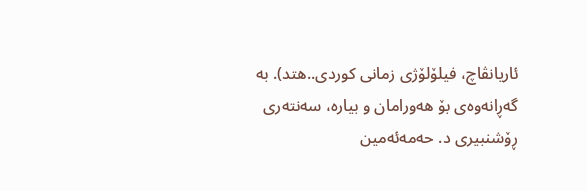ئاریانڤاچ، فیلۆلۆژی زمانی کوردی..هتد). بە گەڕانەوەی بۆ هەورامان و بیارە، سەنتەری ڕۆشنبیری د. حەمەئەمین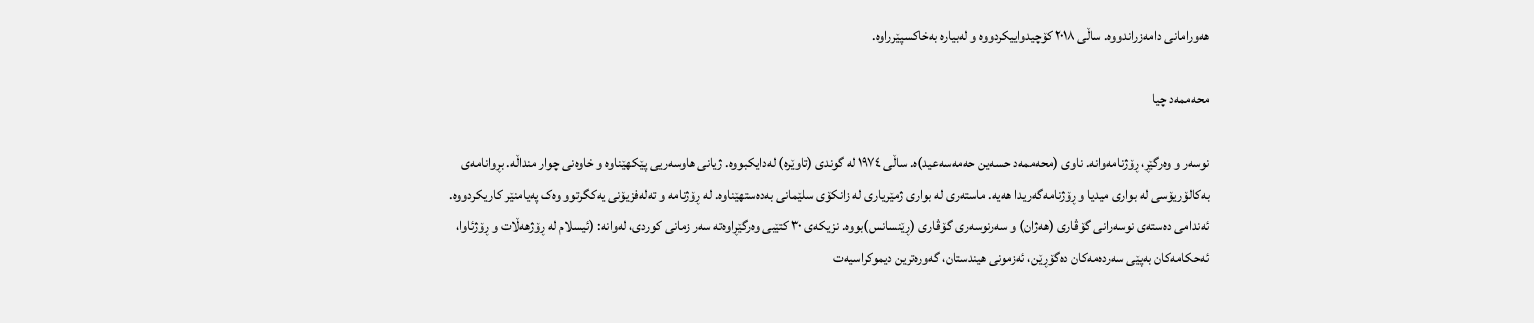هەورامانی دامەزراندووە. ساڵی ٢٠١٨ کۆچیدواییکردووە و لەبیارە بەخاکسپێرراوە.

محەممەد چیا

نوسەر و وەرگێڕ، ڕۆژنامەوانە. ناوی (محەممەد حسەین حەمەسەعید)ە. ساڵی ١٩٧٤ لە گوندی (تاوێرە) لەدایکبووە. ژیانی هاوسەریی پێکهێناوە‌ و خاوەنی چوار منداڵە. بڕوانامەی بەکالۆریۆسی لە بواری میدیا و ڕۆژنامەگەریدا هەیە. ماستەری لە بواری ژمێریاری لە زانکۆی سلێمانی بەدەستهێناوە. لە ڕۆژنامە و تەلەفزیۆنی یەکگرتوو وەک پەیامنێر کاریکردووە. ئەندامی دەستەی نوسەرانی گۆڤاری (هەژان) و سەرنوسەری گۆڤاری (ڕێنسانس)بووە. نزیکەی ٣٠ کتێبی وەرگێڕاوەتە سەر زمانی کوردی، لەوانه: (ئیسلام لە ڕۆژهەڵات و ڕۆژئاوا، ئەحکامەکان بەپێی سەردەمەکان دەگۆڕێن، ئەزمونی هیندستان، گەورەترین دیموکراسیەت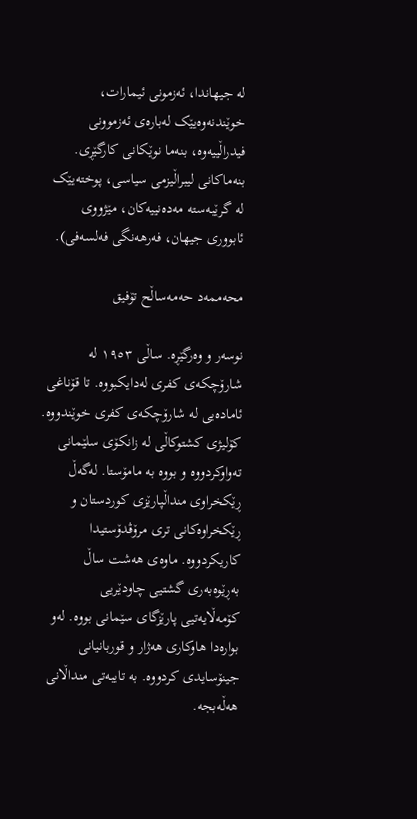لە جیهاندا، ئەزمونی ئیمارات، خوێندنەوەیێک لەبارەی ئەزموونی فیدراڵییەوە، بنەما نوێکانی کارگێڕی. بنەماکانی لیبراڵیزمی سیاسی، پوختەیێک لە گرێبەستە مەدەنییەکان، مێژووی ئابووری جیهان، فەرهەنگی فەلسەفی).

محەممەد حەمەساڵح تۆفیق

نوسەر و وەرگێڕە. ساڵی ١٩٥٣ لە شارۆچکەی کفری لەدایکبووە. تا قۆناغی ئامادەیی لە شارۆچکەی کفری خوێندووە. کۆلیژی کشتوکاڵی لە زانکۆی سلێمانی تەواوکردووە و بووە بە مامۆستا. لەگەڵ ڕێکخراوی منداڵپارێزی کوردستان و ڕێکخراوەکانی تری مرۆڤدۆستیدا کاریکردووە. ماوەی هەشت ساڵ بەڕێوەبەری گشتیی چاودێریی کۆمەڵایەتیی پارێزگای سێمانی بووە. لەو بوارەدا هاوکاری هەژار و قوربانیانی جینۆسایدی کردووە. بە تایبەتی منداڵانی هەڵەبجە.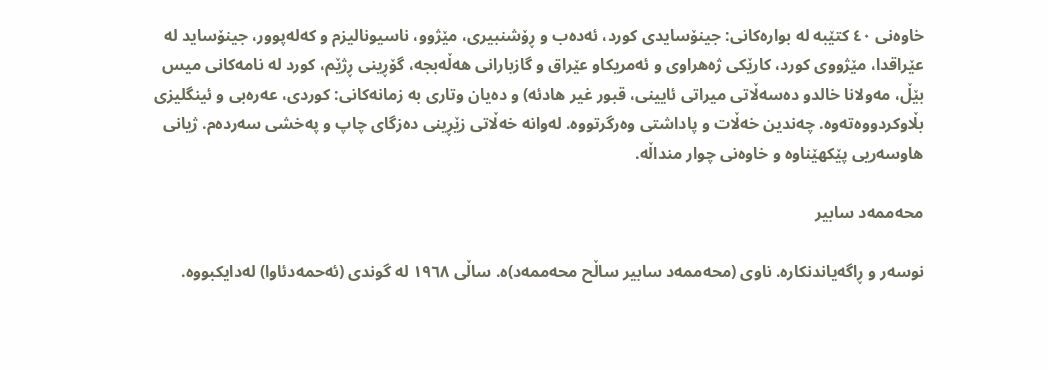خاوەنی ٤٠ کتێبە لە بوارەکانی: جینۆسایدی کورد، ئەدەب و ڕۆشنبیری، مێژوو، ناسیونالیزم و کەلەپوور، جینۆساید لە عێراقدا، مێژووی کورد، کارێکی ژەهراوی و ئەمریکاو عێراق و گازبارانی هەڵەبجە، گۆڕینی ڕژێم، کورد لە نامەکانی میس بێڵ، مەولانا خالدو دەسەڵاتی میراتی ئایینی، قبور غیر هادئە) و دەیان وتاری بە زمانەکانی: کوردی، عەرەبی و ئینگلیزی بڵاوکردووەتەوە. چەندین خەڵات و پاداشتی وەرگرتووە. لەوانە خەڵاتی زێڕینی دەزگای چاپ و پەخشی سەردەم. ژیانی هاوسەریی پێکهێناوە‌ و خاوەنی چوار منداڵە.

محەممەد سابیر

نوسەر و ڕاگەیاندنکارە. ناوی (محەممەد سابیر ساڵح محەممەد)ە. ساڵی ١٩٦٨ لە گوندی (ئەحمەدئاوا) لەدایکبووە.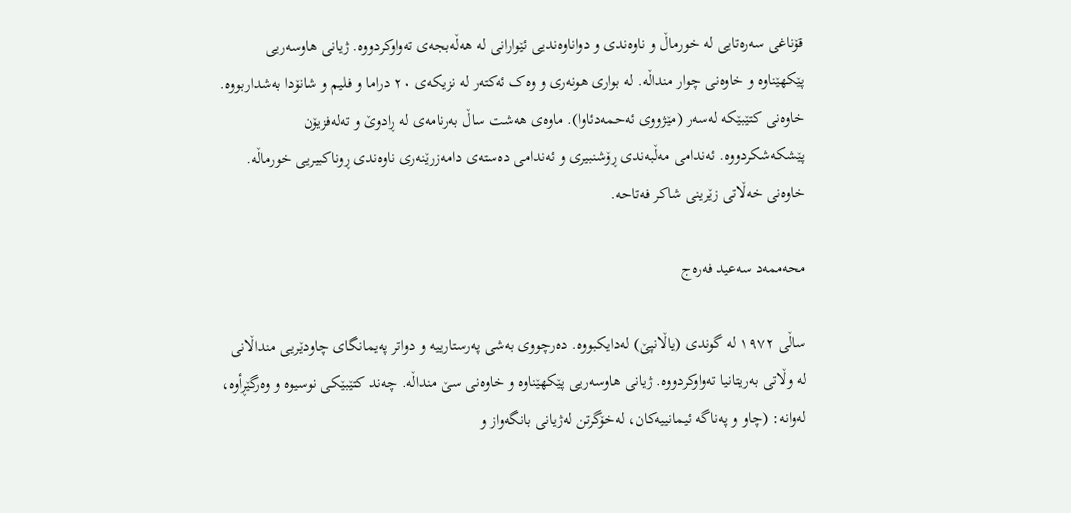قۆناغی سەرەتایی لە خورماڵ و ناوەندی و دواناوەندیی ئێوارانی لە هەڵەبجەی تەواوکردووە. ژیانی هاوسەریی پێکهێناوە و خاوەنی چوار منداڵە. لە بوارى هونەری و وەک ئەکتەر لە نزیکەی ٢٠ دراما و فلیم و شانۆدا بەشداربووە. خاوەنی کتێبێکە لەسەر (مێژووی ئەحمەدئاوا). ماوەی هەشت ساڵ بەرنامەی لە ڕادوێ و تەلەفزیۆن پێشکەشکردووە. ئەندامی مەڵبەندی ڕۆشنبیری و ئەندامی دەستەی دامەزرێنەری ناوەندی ڕوناکبیریی خورماڵە. خاوەنی خەڵاتی زێرینی شاکر فەتاحە.

محەممەد سەعید فەرەج

ساڵی ١٩٧٢ لە گوندی (یاڵانپێ) لەدایکبووە. دەرچووی بەشی پەرستارییە و دواتر پەیمانگای چاودێریی منداڵانی لە وڵاتی بەریتانیا تەواوکردووە. ژیانی هاوسەریی پێکهێناوە‌ و خاوەنی سێ منداڵە. چەند کتێبێکی نوسیوە و وەرگێڕأوە، لەوانه: (چاو و پەناگە ئیمانییەکان، لەخۆگرتن لەژیانی بانگەواز و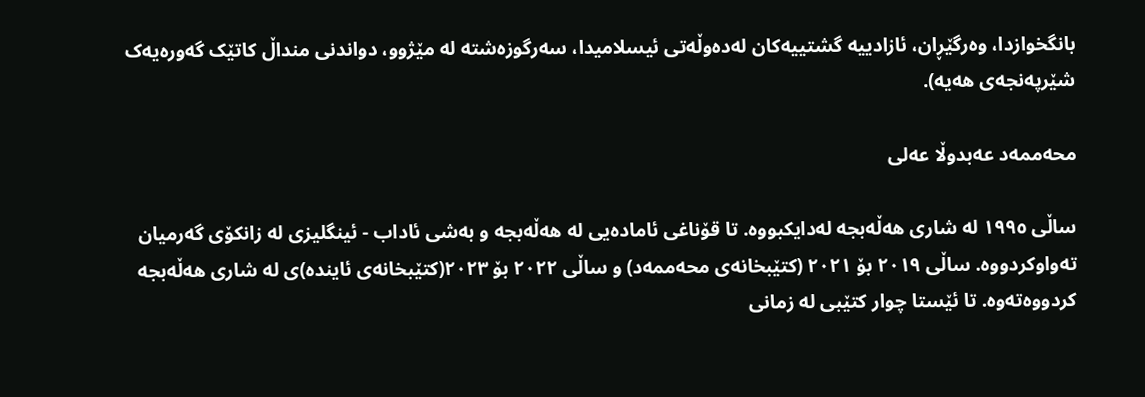بانگخوازدا، وەرگێڕان، ئازادییە گشتییەکان لەدەوڵەتی ئیسلامیدا، سەرگوزەشتە لە مێژوو، دواندنی منداڵ کاتێک گەورەیەک شێرپەنجەی هەیە).

محەممەد عەبدوڵا عەلی

ساڵی ١٩٩٥ لە شاری هەڵەبجە لەدایکبووە. تا قۆناغی ئامادەیی لە هەڵەبجە و بەشی ئاداب - ئینگلیزی لە زانکۆی گەرمیان تەواوکردووە. ساڵی ٢٠١٩ بۆ ٢٠٢١ (کتێبخانەی محەممەد) و ساڵی ٢٠٢٢ بۆ ٢٠٢٣(کتێبخانەی ئایندە)ی لە شاری هەڵەبجە کردووەتەوە. تا ئێستا چوار کتێبی لە زمانی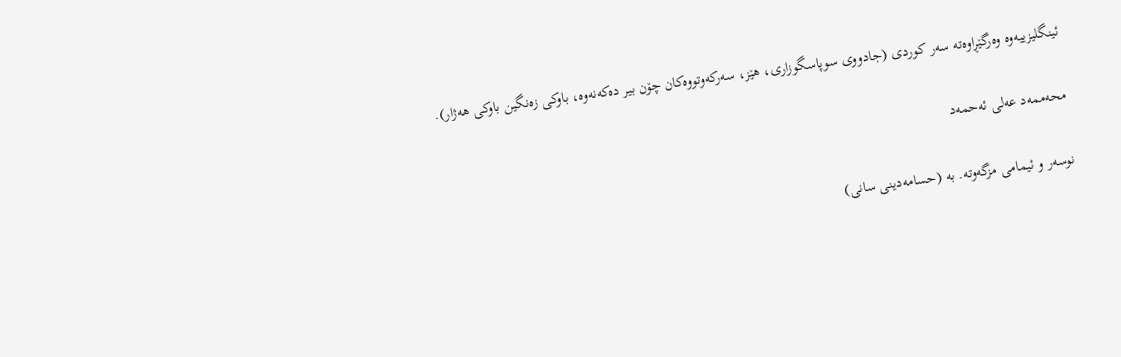ئینگلیزییەوە وەرگێڕاوەتە سەر کوردی (جادووی سوپاسگوزاری، هێز، سەرکەوتووەکان چۆن بیر دەکەنەوە، باوکی زەنگین باوکی هەژار).

محەممەد عەلی ئەحمەد

نوسەر و ئیمامی مزگەوتە. بە (حسامەدینی سانی)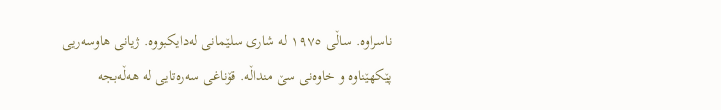ناسراوە. ساڵی ١٩٧٥ لە شاری سلێمانی لەدایکبووە. ژیانی هاوسەریی پێکهێناوە‌ و خاوەنی سێ منداڵە. قۆناغی سەرەتایی لە هەڵەبجە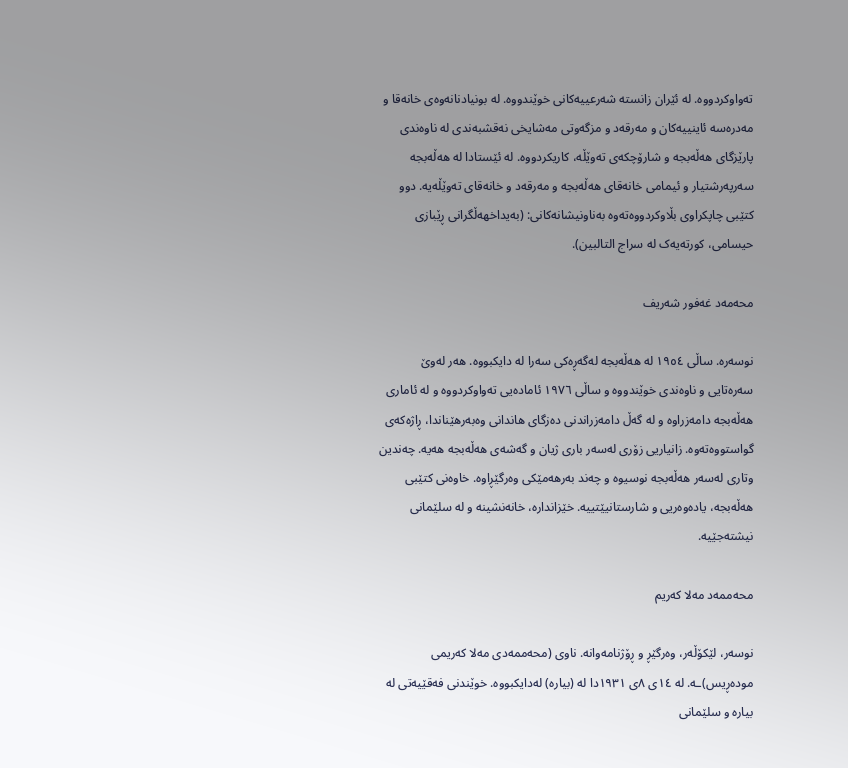تەواوکردووە. لە ئێران زانستە شەرعییەکانی خوێندووە. لە بونیادنانەوەی خانەقا و مەدرەسە ئاینییەکان و مەرقەد و مزگەوتی مەشایخی نەقشبەندی لە ناوەندی پارێزگای هەڵەبجە و شارۆچکەی تەوێڵە، کاریکردووە. لە ئێستادا لە هەڵەبجە سەرپەرشتیار و ئیمامی خانەقای هەڵەبجە و مەرقەد و خانەقای تەوێڵەیە. دوو کتێبی چاپکراوی بڵاوکردووەتەوە بەناونیشانەکانی: (بەیداخهەڵگرانی ڕێبازی حیسامی، کورتەیەک لە سراج التالبین).

محەمەد غەفور شەریف

نوسەرە. ساڵی ١٩٥٤ لە هەڵەبجە لەگەڕەکی سەرا لە دایکبووە. هەر لەوێ سەرەتایی و ناوەندی خوێندووە و ساڵی ١٩٧٦ ئامادەیی تەواوکردووە و لە ئاماری هەڵەبجە دامەزراوە و لە گەڵ دامەزراندنی دەزگای هاندانی وەبەرهێناندا، ڕاژەکەی گواستووەتەوە. زانیاریی زۆری لەسەر باری ژیان و گەشەی هەڵەبجە هەیە. چەندین وتاری لەسەر هەڵەبجە نوسیوە و چەند بەرهەمێکی وەرگێڕاوە. خاوەنی کتێبی هەڵەبجە، یادەوەریی و شارستانیێتییە. خێزاندارە، خانەنشینە و لە سلێمانی نیشتەجێیە.

محەممەد مەلا کەریم

نوسەر، لێکۆڵەر، وەرگێڕ و ڕۆژنامەوانە. ناوی (محەممەدی مەلا کەریمی مودەڕیس)ـە. لە ١٤ی ٨ی ١٩٣١دا لە (بیارە) لەدایکبووە. خوێندنی فەقێیەتی لە بیارە و سلێمانی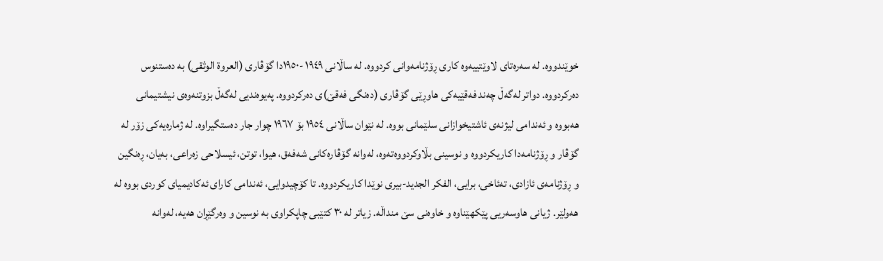خوێندووە. لە سەرەتای لاوێتییەوە کاری ڕۆژنامەوانی کردووە. لە ساڵانی ١٩٤٩ -١٩٥٠دا گۆڤاری (العروة الوثقی) بە دەستنوس دەرکردووە. دواتر لەگەڵ چەند فەقێیەکی هاوڕێی گۆڤاری (دەنگی فەقێ)ی دەرکردووە. پەیوەندیی لەگەڵ بزوتنەوەی نیشتیمانی هەبووە و ئەندامی لیژنەی ئاشتیخوازانی سلێمانی بووە. لە نێوان ساڵانی ١٩٥٤ بۆ ١٩٦٧ چوار جار دەستگیراوە. لە ژمارەیەکی زۆر لە گۆڤار و ڕۆژنامەدا کاریکردووە و نوسینی بڵاوکردووەتەوە، لەوانە گۆڤارەکانی شەفەق، هیوا، توتن، ئیسلاحی زەراعی، بەیان، ڕەنگین و ڕۆژنامەی ئازادی، تەئاخی، برایی، الفکر الجدید-بیری نوێدا کاریکردووە. تا کۆچیدوایی، ئەندامی کارای ئەکادیمیای کوردی بووە لە هەولێر. ژیانی هاوسەریی پێکهێناوە‌ و خاوەنی سێ منداڵە. زیاتر لە ٣٠ کتێبی چاپکراوی بە نوسین و وەرگێڕان هەیە، لەوانە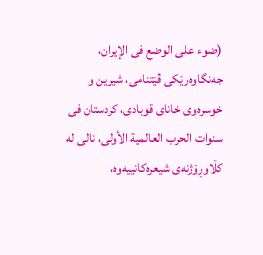(ضوء علی الوضع فی الإیران، جەنگاوەرێکی ڤێتنامی، شیرین و خوسرەوی خانای قوبادی، کردستان فی سنوات الحرب العالمیة الأولی، نالی لە کڵاوڕۆژنەی شیعرەکانییەوە،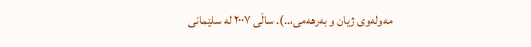مەولەوی ژیان و بەرهەمی،..). ساڵی ٢٠٠٧ لە سلێمانی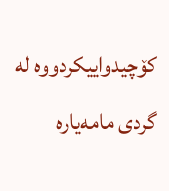کۆچیدواییکردووە لە گردی مامەیارە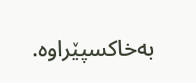بەخاکسپێراوە.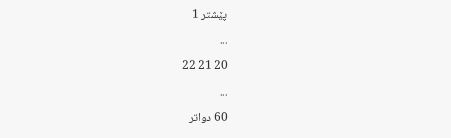پێشتر 1
...
20 21 22
...
60 دواتر